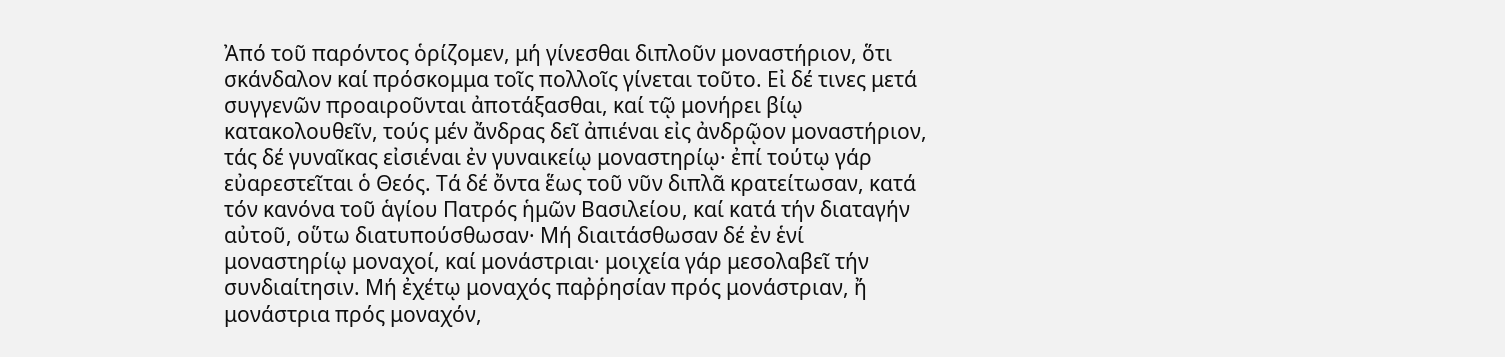Ἀπό τοῦ παρόντος ὁρίζομεν, μή γίνεσθαι διπλοῦν μοναστήριον, ὅτι σκάνδαλον καί πρόσκομμα τοῖς πολλοῖς γίνεται τοῦτο. Εἰ δέ τινες μετά συγγενῶν προαιροῦνται ἀποτάξασθαι, καί τῷ μονήρει βίῳ κατακολουθεῖν, τούς μέν ἄνδρας δεῖ ἀπιέναι εἰς ἀνδρῷον μοναστήριον, τάς δέ γυναῖκας εἰσιέναι ἐν γυναικείῳ μοναστηρίῳ· ἐπί τούτῳ γάρ εὐαρεστεῖται ὁ Θεός. Τά δέ ὄντα ἕως τοῦ νῦν διπλᾶ κρατείτωσαν, κατά τόν κανόνα τοῦ ἁγίου Πατρός ἡμῶν Βασιλείου, καί κατά τήν διαταγήν αὐτοῦ, οὕτω διατυπούσθωσαν· Μή διαιτάσθωσαν δέ ἐν ἑνί μοναστηρίῳ μοναχοί, καί μονάστριαι· μοιχεία γάρ μεσολαβεῖ τήν συνδιαίτησιν. Μή ἐχέτῳ μοναχός παῤῥησίαν πρός μονάστριαν, ἤ μονάστρια πρός μοναχόν,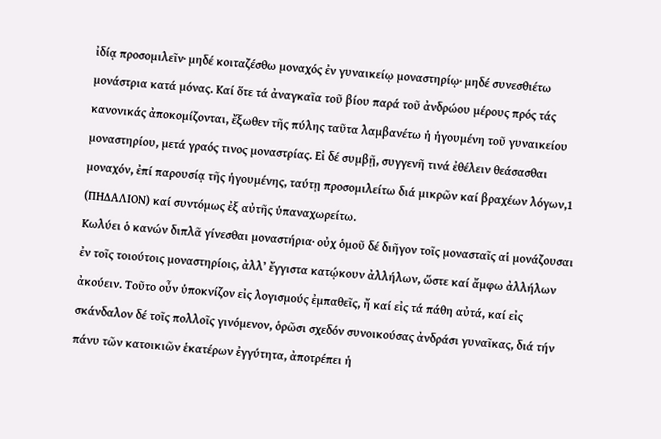ἰδίᾳ προσομιλεῖν· μηδέ κοιταζέσθω μοναχός ἐν γυναικείῳ μοναστηρίῳ· μηδέ συνεσθιέτω μονάστρια κατά μόνας. Καί ὅτε τά ἀναγκαῖα τοῦ βίου παρά τοῦ ἀνδρώου μέρους πρός τάς κανονικάς ἀποκομίζονται, ἔξωθεν τῆς πύλης ταῦτα λαμβανέτω ἡ ἡγουμένη τοῦ γυναικείου μοναστηρίου, μετά γραός τινος μοναστρίας. Εἰ δέ συμβῇ, συγγενῆ τινά ἐθέλειν θεάσασθαι μοναχόν, ἐπί παρουσίᾳ τῆς ἡγουμένης, ταύτῃ προσομιλείτω διά μικρῶν καί βραχέων λόγων,1 (ΠΗΔΑΛΙΟΝ) καί συντόμως ἐξ αὐτῆς ὑπαναχωρείτω.
Κωλύει ὁ κανών διπλᾶ γίνεσθαι μοναστήρια∙ οὐχ ὁμοῦ δέ διῆγον τοῖς μονασταῖς αἱ μονάζουσαι ἐν τοῖς τοιούτοις μοναστηρίοις, ἀλλ’ ἔγγιστα κατῴκουν ἀλλήλων, ὥστε καί ἄμφω ἀλλήλων ἀκούειν. Τοῦτο οὖν ὑποκνίζον εἰς λογισμούς ἐμπαθεῖς, ἤ καί εἰς τά πάθη αὐτά, καί εἰς σκάνδαλον δέ τοῖς πολλοῖς γινόμενον, ὁρῶσι σχεδόν συνοικούσας ἀνδράσι γυναῖκας, διά τήν πάνυ τῶν κατοικιῶν ἑκατέρων ἐγγύτητα, ἀποτρέπει ἡ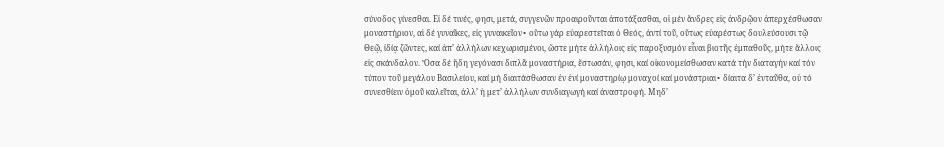σύνοδος γίνεσθαι. Εἰ δέ τινές, φησι, μετά, συγγενῶν προαιροῦνται ἀποτάξασθαι, οἱ μέν ἄνδρες εἰς ἀνδρῷον ἀπερχέσθωσαν μοναστήριον, αἱ δέ γυναῖκες, εἰς γυναικεῖον∙ οὕτω γάρ εὐαρεστεῑται ὁ Θεός, ἀντί τοῦ, οὕτως εὐαρέστως δουλεύσουσι τῷ Θεῷ, ἰδίᾳ ζῶντες, καί ἀπ’ ἀλλήλων κεχωρισμένοι, ὥστε μήτε ἀλλήλοις εἰς παροξυσμόν εἶναι βιοτῆς ἐμπαθοῦς, μήτε ἄλλοις εἰς σκάνδαλον. Ὅσα δέ ἤδη γεγόνασι διπλᾶ μοναστήρια, ἔστωσάν, φησι, καί οἰκονομείσθωσαν κατά τήν διαταγήν καί τόν τύπον τοῦ μεγάλου Βασιλείου, καί μή διαιτάσθωσαν ἐν ἑνί μοναστηρίῳ μοναχοί καί μονάστριαι∙ δίαιτα δ’ ἐνταῦθα, οὐ τό συνεσθίειν ὁμοῦ καλεῖται, ἀλλ’ ἡ μετ’ ἀλλήλων συνδιαγωγή καί ἀναστροφή. Μηδ’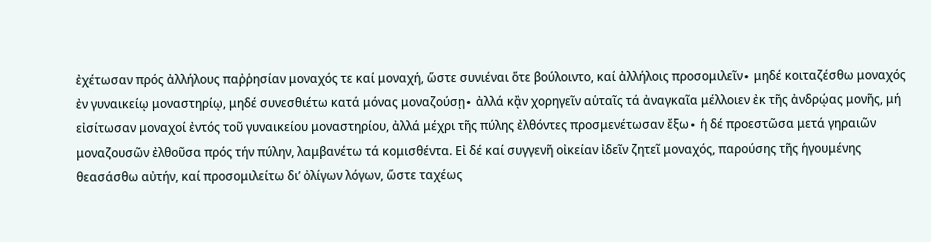ἐχέτωσαν πρός ἀλλήλους παῤῥησίαν μοναχός τε καί μοναχή, ὥστε συνιέναι ὅτε βούλοιντο, καί ἀλλήλοις προσομιλεῖν∙ μηδέ κοιταζέσθω μοναχός ἐν γυναικείῳ μοναστηρίῳ, μηδέ συνεσθιέτω κατά μόνας μοναζούσῃ∙ ἀλλά κᾂν χορηγεῖν αὑταῖς τά ἀναγκαῖα μέλλοιεν ἐκ τῆς ἀνδρῴας μονῆς, μή εἰσίτωσαν μοναχοί ἐντός τοῦ γυναικείου μοναστηρίου, ἀλλά μέχρι τῆς πύλης ἐλθόντες προσμενέτωσαν ἔξω∙ ἡ δέ προεστῶσα μετά γηραιῶν μοναζουσῶν ἐλθοῦσα πρός τήν πύλην, λαμβανέτω τά κομισθέντα. Εἰ δέ καί συγγενῆ οἰκείαν ἰδεῖν ζητεῖ μοναχός, παρούσης τῆς ἡγουμένης θεασάσθω αὐτήν, καί προσομιλείτω δι’ ὀλίγων λόγων, ὥστε ταχέως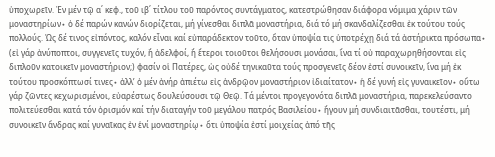ὑποχωρεῖν. Ἐν μέν τῷ α΄ κεφ., τοῦ ιβ΄ τίτλου τοῦ παρόντος συντάγματος, κατεστρώθησαν διάφορα νόμιμα χάριν τῶν μοναστηρίων∙ ὁ δέ παρών κανών διορίζεται, μή γίνεσθαι διπλᾶ μοναστήρια, διά τό μή σκανδαλίζεσθαι ἐκ τούτου τούς πολλούς. Ὡς δέ τινος εἰπόντος, καλόν εἶναι καί εὐπαράδεκτον τοῦτο, ὅταν ὑποψία τις ὑποτρέχῃ διά τά ἀστήρικτα πρόσωπα∙ (εἰ γάρ ἀνύποπτοι, συγγενεῖς τυχόν, ἤ ἀδελφοί, ἤ ἕτεροι τοιοῦτοι θελήσουσι μονάσαι, ἵνα τί οὐ παραχωρηθήσονται εἰς διπλοῦν κατοικεῖν μοναστήριον;) φασίν οἱ Πατέρες, ὡς οὐδέ τηνικαῦτα τούς προσγενεῖς δέον ἐστί συνοικεῖν, ἵνα μή ἐκ τούτου προσκόπτωσί τινες∙ ἀλλ’ ὁ μέν ἀνήρ ἀπιέτω εἰς ἁνδρῷον μοναστήριον ἰδιαίτατον∙ ἡ δέ γυνή εἰς γυναικεῖον∙ οὕτω γάρ ζῶντες κεχωρισμένοι, εὐαρέστως δουλεύσουσι τῷ Θεῷ. Τά μέντοι προγεγονότα διπλᾶ μοναστήρια, παρεκελεύσαντο πολιτεύεσθαι κατά τόν ὁρισμόν καί τήν διαταγήν τοῦ μεγάλου πατρός Βασιλείου∙ ἤγουν μή συνδιαιτᾶσθαι, τουτέστι, μή συνοικεῖν ἄνδρας καί γυναῖκας ἐν ἑνί μοναστηρίῳ∙ ὅτι ὑποψία ἐστί μοιχείας ἀπό τῆς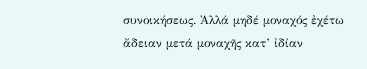συνοικήσεως. Ἀλλά μηδέ μοναχός ἐχέτω ἄδειαν μετά μοναχῆς κατ’ ἰδίαν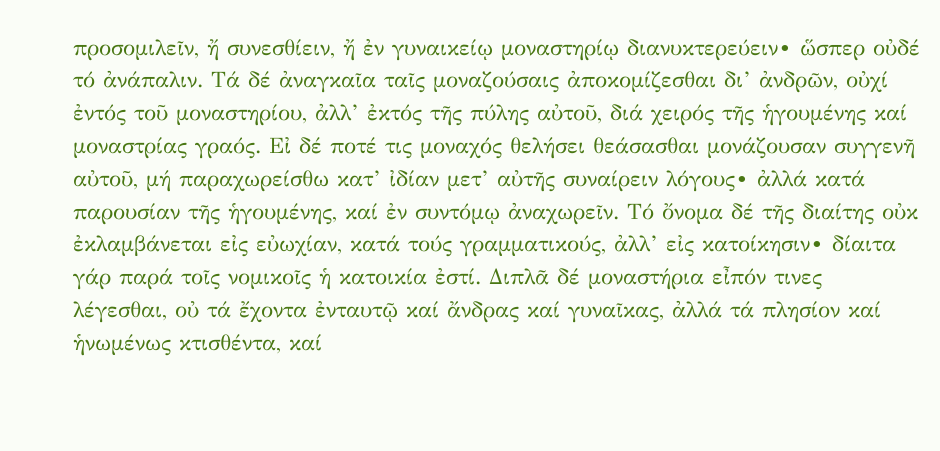προσομιλεῖν, ἤ συνεσθίειν, ἤ ἐν γυναικείῳ μοναστηρίῳ διανυκτερεύειν∙ ὥσπερ οὐδέ τό ἀνάπαλιν. Τά δέ ἀναγκαῖα ταῖς μοναζούσαις ἀποκομίζεσθαι δι’ ἀνδρῶν, οὐχί ἐντός τοῦ μοναστηρίου, ἀλλ’ ἐκτός τῆς πύλης αὐτοῦ, διά χειρός τῆς ἡγουμένης καί μοναστρίας γραός. Εἰ δέ ποτέ τις μοναχός θελήσει θεάσασθαι μονάζουσαν συγγενῆ αὐτοῦ, μή παραχωρείσθω κατ’ ἰδίαν μετ’ αὐτῆς συναίρειν λόγους∙ ἀλλά κατά παρουσίαν τῆς ἡγουμένης, καί ἐν συντόμῳ ἀναχωρεῖν. Τό ὄνομα δέ τῆς διαίτης οὐκ ἐκλαμβάνεται εἰς εὐωχίαν, κατά τούς γραμματικούς, ἀλλ’ εἰς κατοίκησιν∙ δίαιτα γάρ παρά τοῖς νομικοῖς ἡ κατοικία ἐστί. Διπλᾶ δέ μοναστήρια εἶπόν τινες λέγεσθαι, οὐ τά ἔχοντα ἐνταυτῷ καί ἄνδρας καί γυναῖκας, ἀλλά τά πλησίον καί ἡνωμένως κτισθέντα, καί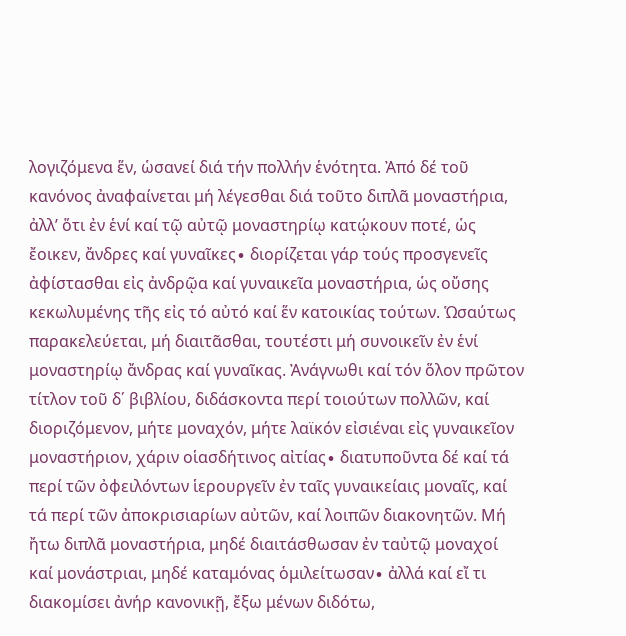λογιζόμενα ἕν, ὡσανεί διά τήν πολλήν ἑνότητα. Ἀπό δέ τοῦ κανόνος ἀναφαίνεται μή λέγεσθαι διά τοῦτο διπλᾶ μοναστήρια, ἀλλ’ ὅτι ἐν ἑνί καί τῷ αὐτῷ μοναστηρίῳ κατῴκουν ποτέ, ὡς ἔοικεν, ἄνδρες καί γυναῖκες∙ διορίζεται γάρ τούς προσγενεῖς ἀφίστασθαι εἰς ἀνδρῷα καί γυναικεῖα μοναστήρια, ὡς οὔσης κεκωλυμένης τῆς εἰς τό αὐτό καί ἕν κατοικίας τούτων. Ὡσαύτως παρακελεύεται, μή διαιτᾶσθαι, τουτέστι μή συνοικεῖν ἐν ἑνί μοναστηρίῳ ἄνδρας καί γυναῖκας. Ἀνάγνωθι καί τόν ὅλον πρῶτον τίτλον τοῦ δ΄ βιβλίου, διδάσκοντα περί τοιούτων πολλῶν, καί διοριζόμενον, μήτε μοναχόν, μήτε λαϊκόν εἰσιέναι εἰς γυναικεῖον μοναστήριον, χάριν οἱασδήτινος αἰτίας∙ διατυποῦντα δέ καί τά περί τῶν ὀφειλόντων ἱερουργεῖν ἐν ταῖς γυναικείαις μοναῖς, καί τά περί τῶν ἀποκρισιαρίων αὐτῶν, καί λοιπῶν διακονητῶν. Μή ἤτω διπλᾶ μοναστήρια, μηδέ διαιτάσθωσαν ἐν ταὐτῷ μοναχοί καί μονάστριαι, μηδέ καταμόνας ὁμιλείτωσαν∙ ἀλλά καί εἴ τι διακομίσει ἀνήρ κανονικῇ, ἔξω μένων διδότω,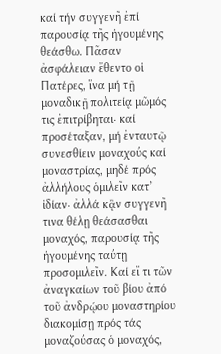καί τήν συγγενῆ ἐπί παρουσίᾳ τῆς ἡγουμένης θεάσθω. Πᾶσαν ἀσφάλειαν ἔθεντο οἱ Πατέρες, ἵνα μή τῇ μοναδικῇ πολιτείᾳ μῶμός τις ἐπιτρίβηται∙ καί προσέταξαν, μή ἐνταυτῷ συνεσθίειν μοναχούς καί μοναστρίας, μηδέ πρός ἀλλήλους ὁμιλεῖν κατ’ ἰδίαν∙ ἀλλά κᾂν συγγενῆ τινα θέλῃ θεάσασθαι μοναχός, παρουσίᾳ τῆς ἡγουμένης ταύτῃ προσομιλεῖν. Καί εἴ τι τῶν ἀναγκαίων τοῦ βίου ἀπό τοῦ ἀνδρῴου μοναστηρίου διακομίσῃ πρός τάς μοναζούσας ὁ μοναχός,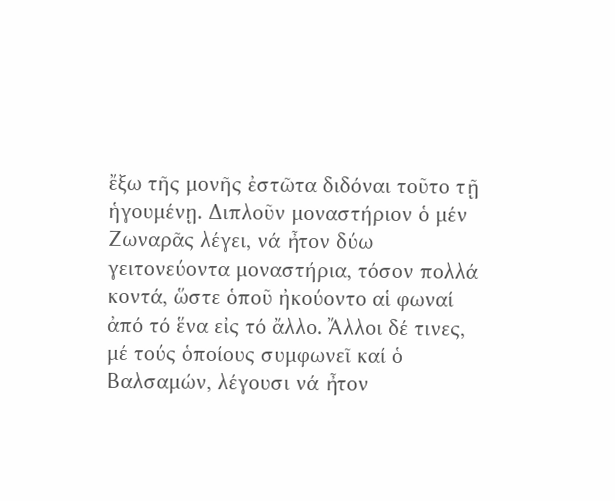ἔξω τῆς μονῆς ἐστῶτα διδόναι τοῦτο τῇ ἡγουμένῃ. Διπλοῦν μοναστήριον ὁ μέν Ζωναρᾶς λέγει, νά ἦτον δύω γειτονεύοντα μοναστήρια, τόσον πολλά κοντά, ὥστε ὁποῦ ἠκούοντο αἱ φωναί ἀπό τό ἕνα εἰς τό ἄλλο. Ἄλλοι δέ τινες, μέ τούς ὁποίους συμφωνεῖ καί ὁ Βαλσαμών, λέγουσι νά ἦτον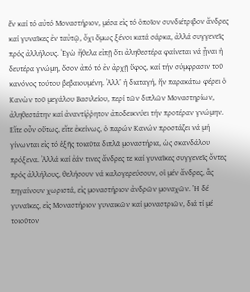ἕν καί τό αὐτό Μοναστήριον, μέσα εἰς τό ὁποῖον συνδιέτριβον ἄνδρες καί γυναῖκες ἐν ταὐτῷ, ὄχι ὅμως ξένοι κατά σάρκα, ἀλλά συγγενεῖς πρός ἀλλήλους. Ἐγὼ ἤθελα εἰπῇ ὅτι ἀληθεστέρα φαίνεται νά ᾖναι ἡ δευτέρα γνώμη, ὅσον ἀπό τό ἐν ἀρχῇ ὕφος, καί τήν σύμφρασιν τοῦ κανόνος τούτου βεβαιουμένη. Ἀλλ’ ἡ διαταγή, ἥν παρακάτω φέρει ὁ Κανὼν τοῦ μεγάλου Βασιλείου, περί τῶν διπλῶν Μοναστηρίων, ἀληθεστάτην καί ἀναντίῤῥητον ἀποδεικνύει τήν προτέραν γνώμην. Εἴτε οὖν οὕτως, εἴτε ἐκείνως, ὁ παρών Κανών προστάζει νά μή γίνωνται εἰς τό ἑξῆς τοιαῦτα διπλᾶ μοναστήρια, ὡς σκανδάλου πρόξενα. Ἀλλά καί ἐάν τινες ἄνδρες τε καί γυναῖκες συγγενεῖς ὄντες πρός ἀλλήλους, θελήσουν νά καλογερεύσουν, οἱ μέν ἄνδρες, ἂς πηγαίνουν χωριστά, εἰς μοναστήριον ἀνδρῶν μοναχῶν. Ἡ δέ γυναῖκες, εἰς Μοναστήριον γυναικῶν καί μοναστριῶν, διά τί μέ τοιοῦτον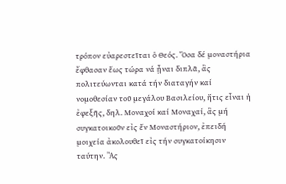τρόπον εὐαρεστεῖται ὁ Θεός. Ὅσα δέ μοναστήρια ἔφθασαν ἕως τώρα νά ᾖναι διπλᾶ, ἂς πολιτεύωνται κατά τήν διαταγήν καί νομοθεσίαν τοῦ μεγάλου Βασιλείου, ἥτις εἶναι ἡ ἐφεξῆς, δηλ. Μοναχοί καί Μοναχαί, ἂς μή συγκατοικοῦν εἰς ἕν Μοναστήριον, ἐπειδή μοιχεία ἀκολουθεῖ εἰς τήν συγκατοίκησιν ταύτην. Ἂς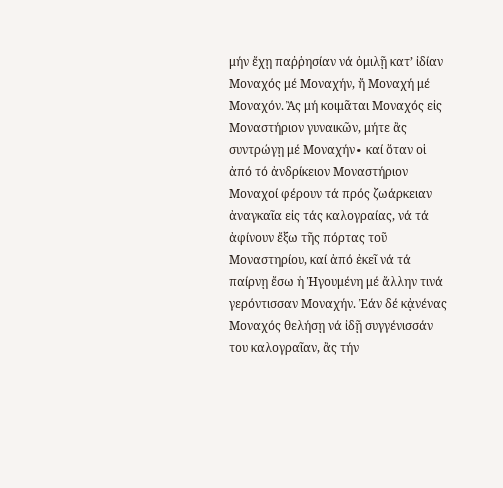μήν ἔχῃ παῤῥησίαν νά ὁμιλῇ κατ’ ἰδίαν Μοναχός μέ Μοναχήν, ἤ Μοναχή μέ Μοναχόν. Ἂς μή κοιμᾶται Μοναχός εἰς Μοναστήριον γυναικῶν, μήτε ἂς συντρώγῃ μέ Μοναχήν∙ καί ὅταν οἱ ἀπό τό ἀνδρίκειον Μοναστήριον Μοναχοί φέρουν τά πρός ζωάρκειαν ἀναγκαῖα εἰς τάς καλογραίας, νά τά ἀφίνουν ἔξω τῆς πόρτας τοῦ Μοναστηρίου, καί ἀπό ἐκεῖ νά τά παίρνῃ ἔσω ἡ Ἡγουμένη μέ ἄλλην τινά γερόντισσαν Μοναχήν. Ἐάν δέ κᾀνένας Μοναχός θελήσῃ νά ἰδῇ συγγένισσάν του καλογραῖαν, ἂς τήν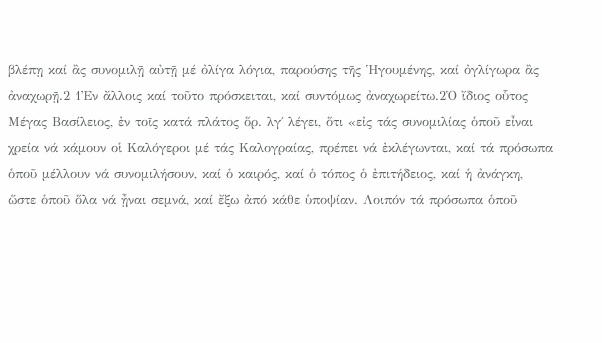βλέπῃ καί ἂς συνομιλῇ αὐτῇ μέ ὀλίγα λόγια, παρούσης τῆς Ἡγουμένης, καί ὀγλίγωρα ἂς ἀναχωρῇ.2 1Ἐν ἄλλοις καί τοῦτο πρόσκειται, καί συντόμως ἀναχωρείτω.2Ὁ ἴδιος οὗτος Μέγας Βασίλειος, ἐν τοῖς κατά πλάτος ὅρ. λγ΄ λέγει, ὅτι «εἰς τάς συνομιλίας ὁποῦ εἶναι χρεία νά κάμουν οἱ Καλόγεροι μέ τάς Καλογραίας, πρέπει νά ἐκλέγωνται, καί τά πρόσωπα ὁποῦ μέλλουν νά συνομιλήσουν, καί ὁ καιρός, καί ὁ τόπος ὁ ἐπιτήδειος, καί ἡ ἀνάγκη, ὥστε ὁποῦ ὅλα νά ᾖναι σεμνά, καί ἔξω ἀπό κάθε ὑποψίαν. Λοιπόν τά πρόσωπα ὁποῦ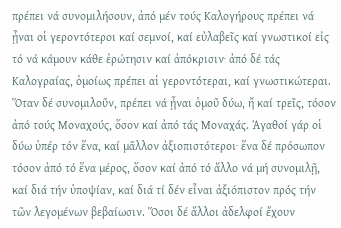πρέπει νά συνομιλήσουν, ἀπό μέν τούς Καλογήρους πρέπει νά ᾖναι οἱ γεροντότεροι καί σεμνοί, καί εὐλαβεῖς καί γνωστικοί εἰς τό νά κάμουν κάθε ἐρώτησιν καί ἀπόκρισιν∙ ἀπό δέ τάς Καλογραίας, ὁμοίως πρέπει αἱ γεροντότεραι, καί γνωστικώτεραι. Ὅταν δέ συνομιλοῦν, πρέπει νά ᾖναι ὁμοῦ δύω, ἤ καί τρεῖς, τόσον ἀπό τούς Μοναχούς, ὅσον καί ἀπό τάς Μοναχάς. Ἀγαθοί γάρ οἱ δύω ὑπέρ τόν ἕνα, καί μᾶλλον ἀξιοπιστότεροι∙ ἕνα δέ πρόσωπον τόσον ἀπό τό ἕνα μέρος, ὅσον καί ἀπό τό ἄλλο νά μή συνομιλῇ, καί διά τήν ὑποψίαν, καί διά τί δέν εἶναι ἀξιόπιστον πρός τήν τῶν λεγομένων βεβαίωσιν. Ὅσοι δέ ἄλλοι ἀδελφοί ἔχουν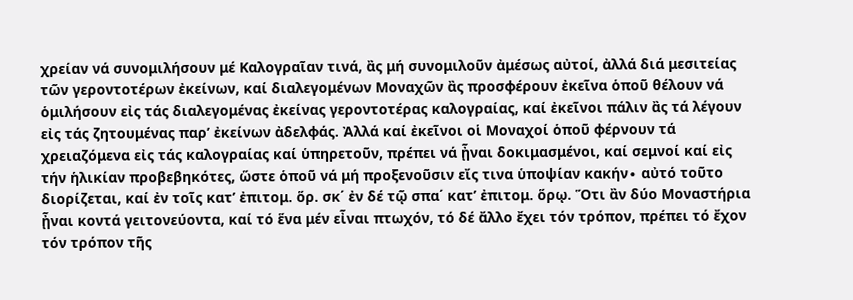χρείαν νά συνομιλήσουν μέ Καλογραῖαν τινά, ἂς μή συνομιλοῦν ἀμέσως αὐτοί, ἀλλά διά μεσιτείας τῶν γεροντοτέρων ἐκείνων, καί διαλεγομένων Μοναχῶν ἂς προσφέρουν ἐκεῖνα ὁποῦ θέλουν νά ὁμιλήσουν εἰς τάς διαλεγομένας ἐκείνας γεροντοτέρας καλογραίας, καί ἐκεῖνοι πάλιν ἂς τά λέγουν εἰς τάς ζητουμένας παρ’ ἐκείνων ἀδελφάς. Ἀλλά καί ἐκεῖνοι οἱ Μοναχοί ὁποῦ φέρνουν τά χρειαζόμενα εἰς τάς καλογραίας καί ὑπηρετοῦν, πρέπει νά ᾖναι δοκιμασμένοι, καί σεμνοί καί εἰς τήν ἡλικίαν προβεβηκότες, ὥστε ὁποῦ νά μή προξενοῦσιν εἴς τινα ὑποψίαν κακήν∙ αὐτό τοῦτο διορίζεται, καί ἐν τοῖς κατ’ ἐπιτομ. ὅρ. σκ΄ ἐν δέ τῷ σπα΄ κατ’ ἐπιτομ. ὅρῳ. Ὅτι ἂν δύο Μοναστήρια ᾖναι κοντά γειτονεύοντα, καί τό ἕνα μέν εἶναι πτωχόν, τό δέ ἄλλο ἔχει τόν τρόπον, πρέπει τό ἔχον τόν τρόπον τῆς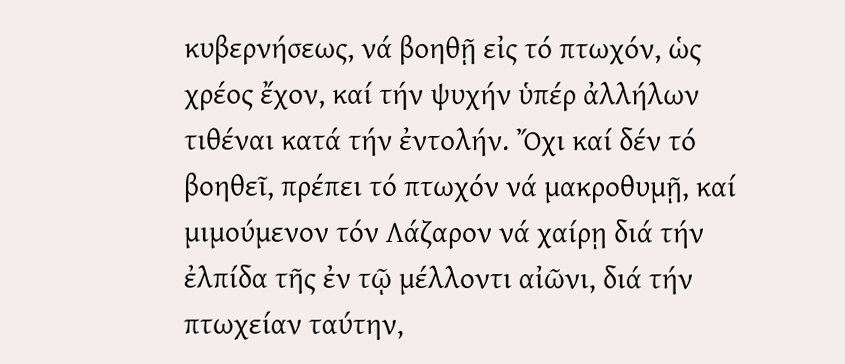κυβερνήσεως, νά βοηθῇ εἰς τό πτωχόν, ὡς χρέος ἔχον, καί τήν ψυχήν ὑπέρ ἀλλήλων τιθέναι κατά τήν ἐντολήν. Ὄχι καί δέν τό βοηθεῖ, πρέπει τό πτωχόν νά μακροθυμῇ, καί μιμούμενον τόν Λάζαρον νά χαίρῃ διά τήν ἐλπίδα τῆς ἐν τῷ μέλλοντι αἰῶνι, διά τήν πτωχείαν ταύτην,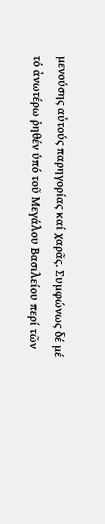μενούσης αὐτούς παρηγορίας καί χαρᾶς. Συμφώνως δέ μέ τό ἀνωτέρω ῥηθέν ὑπό τοῦ Μεγάλου Βασιλείου περί τῶν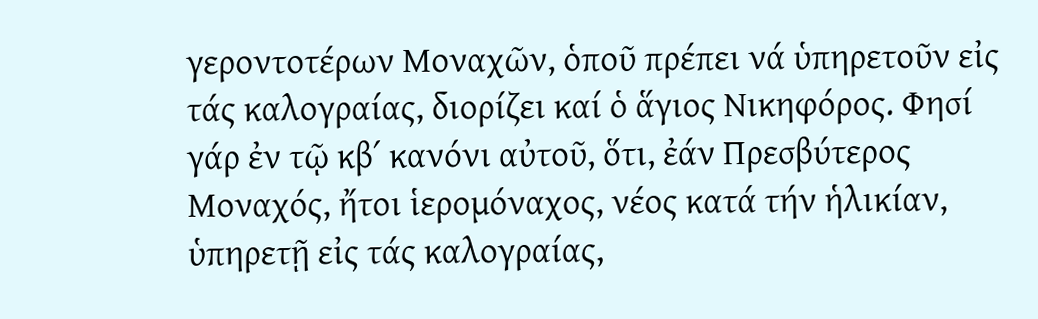γεροντοτέρων Μοναχῶν, ὁποῦ πρέπει νά ὑπηρετοῦν εἰς τάς καλογραίας, διορίζει καί ὁ ἅγιος Νικηφόρος. Φησί γάρ ἐν τῷ κβ΄ κανόνι αὐτοῦ, ὅτι, ἐάν Πρεσβύτερος Μοναχός, ἤτοι ἱερομόναχος, νέος κατά τήν ἡλικίαν, ὑπηρετῇ εἰς τάς καλογραίας,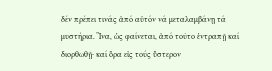δέν πρέπει τινάς ἀπό αὐτόν νά μεταλαμβάνῃ τά μυστήρια. Ἵνα, ὡς φαίνεται, ἀπό τοῦτο ἐντραπῇ καί διορθωθῇ∙ καί ὅρα εἰς τούς ὕστερον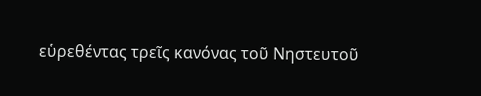εὑρεθέντας τρεῖς κανόνας τοῦ Νηστευτοῦ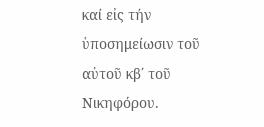καί εἰς τήν ὑποσημείωσιν τοῦ αὐτοῦ κβ΄ τοῦ Νικηφόρου.